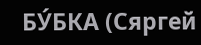БУ́БКА (Сяргей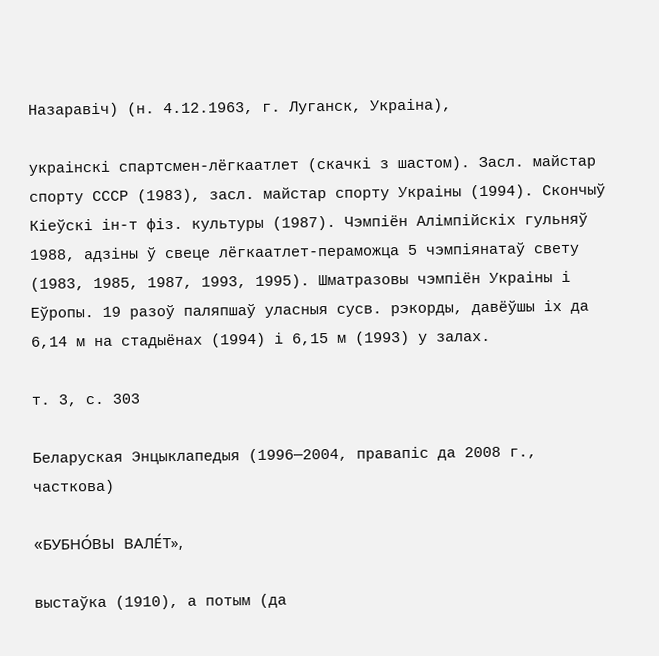Назаравіч) (н. 4.12.1963, г. Луганск, Украіна),

украінскі спартсмен-лёгкаатлет (скачкі з шастом). Засл. майстар спорту СССР (1983), засл. майстар спорту Украіны (1994). Скончыў Кіеўскі ін-т фіз. культуры (1987). Чэмпіён Алімпійскіх гульняў 1988, адзіны ў свеце лёгкаатлет-пераможца 5 чэмпіянатаў свету (1983, 1985, 1987, 1993, 1995). Шматразовы чэмпіён Украіны і Еўропы. 19 разоў паляпшаў уласныя сусв. рэкорды, давёўшы іх да 6,14 м на стадыёнах (1994) і 6,15 м (1993) у залах.

т. 3, с. 303

Беларуская Энцыклапедыя (1996—2004, правапіс да 2008 г., часткова)

«БУБНО́ВЫ ВАЛЕ́Т»,

выстаўка (1910), а потым (да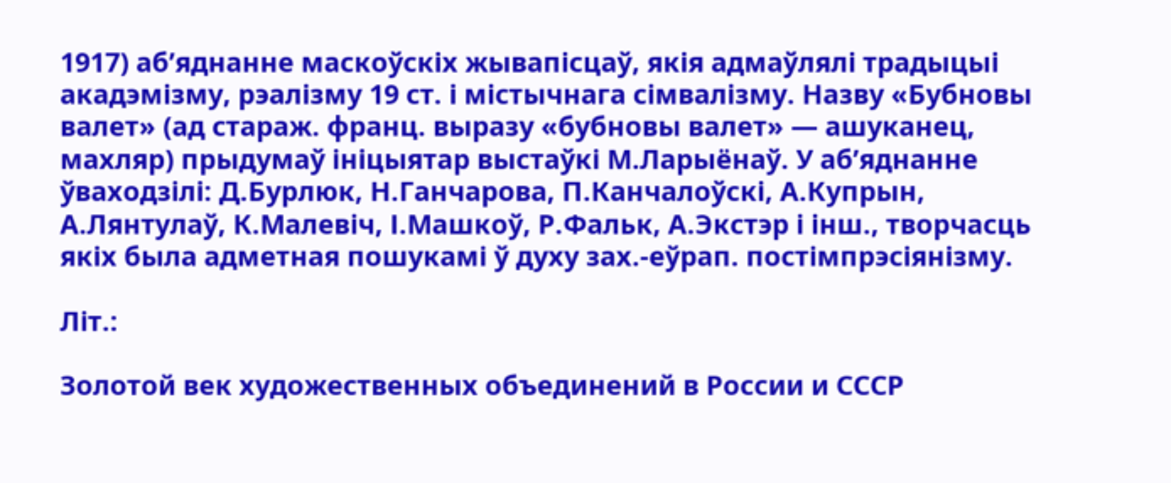1917) аб’яднанне маскоўскіх жывапісцаў, якія адмаўлялі традыцыі акадэмізму, рэалізму 19 ст. і містычнага сімвалізму. Назву «Бубновы валет» (ад стараж. франц. выразу «бубновы валет» — ашуканец, махляр) прыдумаў ініцыятар выстаўкі М.Ларыёнаў. У аб’яднанне ўваходзілі: Д.Бурлюк, Н.Ганчарова, П.Канчалоўскі, А.Купрын, А.Лянтулаў, К.Малевіч, І.Машкоў, Р.Фальк, А.Экстэр і інш., творчасць якіх была адметная пошукамі ў духу зах.-еўрап. постімпрэсіянізму.

Літ.:

Золотой век художественных объединений в России и СССР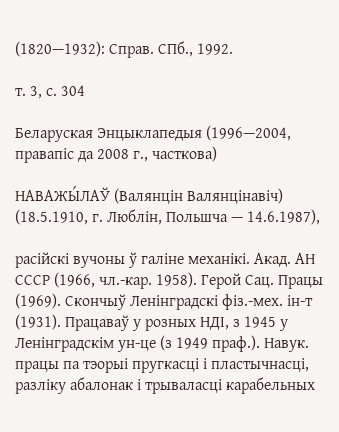(1820—1932): Справ. СПб., 1992.

т. 3, с. 304

Беларуская Энцыклапедыя (1996—2004, правапіс да 2008 г., часткова)

НАВАЖЫ́ЛАЎ (Валянцін Валянцінавіч) (18.5.1910, г. Люблін, Польшча — 14.6.1987),

расійскі вучоны ў галіне механікі. Акад. АН СССР (1966, чл.-кар. 1958). Герой Сац. Працы (1969). Скончыў Ленінградскі фіз.-мех. ін-т (1931). Працаваў у розных НДІ, з 1945 у Ленінградскім ун-це (з 1949 праф.). Навук. працы па тэорыі пругкасці і пластычнасці, разліку абалонак і трываласці карабельных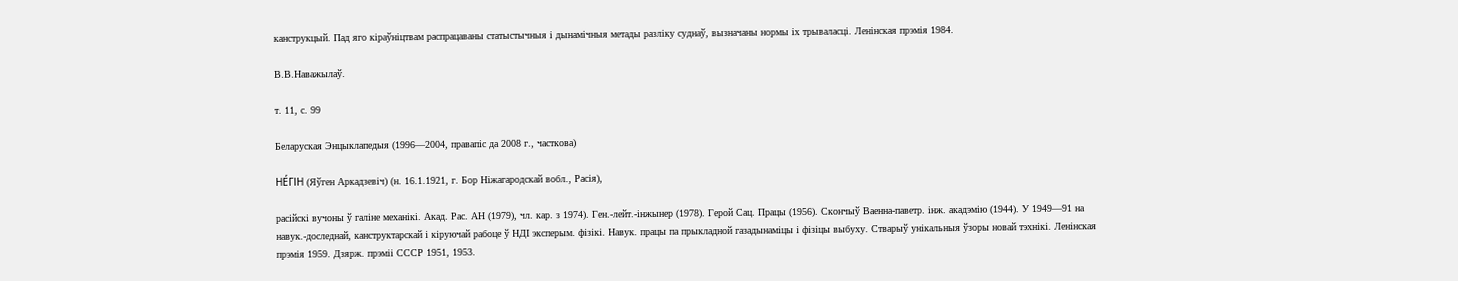канструкцый. Пад яго кіраўніцтвам распрацаваны статыстычныя і дынамічныя метады разліку суднаў, вызначаны нормы іх трываласці. Ленінская прэмія 1984.

В.В.Наважылаў.

т. 11, с. 99

Беларуская Энцыклапедыя (1996—2004, правапіс да 2008 г., часткова)

НЕ́ГІН (Яўген Аркадзевіч) (н. 16.1.1921, г. Бор Ніжагародскай вобл., Расія),

расійскі вучоны ў галіне механікі. Акад. Рас. АН (1979), чл. кар. з 1974). Ген.-лейт.-інжынер (1978). Герой Сац. Працы (1956). Скончыў Ваенна-паветр. інж. акадэмію (1944). У 1949—91 на навук.-доследнай, канструктарскай і кіруючай рабоце ў НДІ эксперым. фізікі. Навук. працы па прыкладной газадынаміцы і фізіцы выбуху. Стварыў унікальныя ўзоры новай тэхнікі. Ленінская прэмія 1959. Дзярж. прэміі СССР 1951, 1953.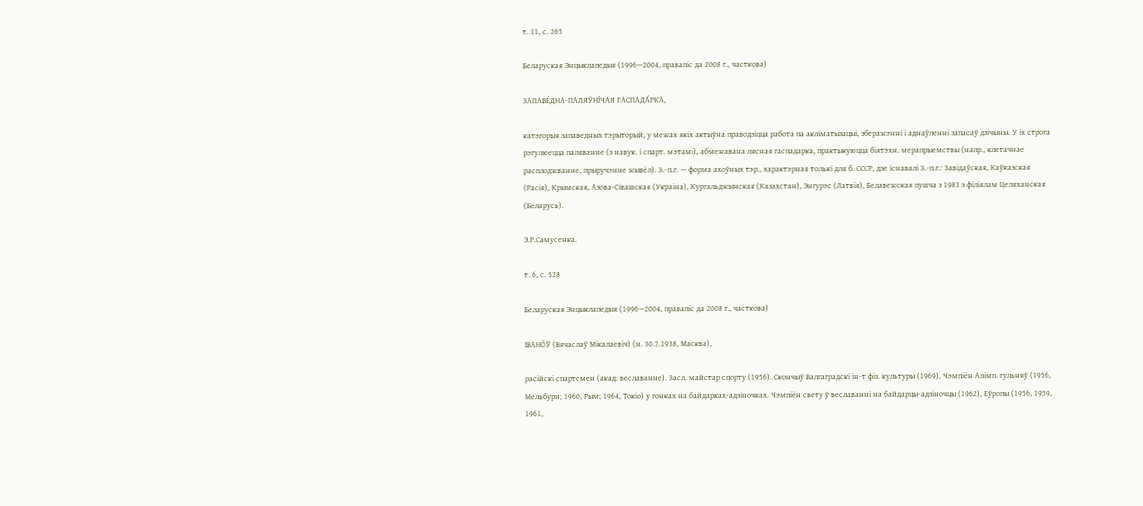т. 11, с. 265

Беларуская Энцыклапедыя (1996—2004, правапіс да 2008 г., часткова)

ЗАПАВЕ́ДНА-ПАЛЯЎНІ́ЧАЯ ГАСПАДА́РКА,

катэгорыя запаведных тэрыторый, у межах якіх актыўна праводзіцца работа па акліматызацыі, зберажэнні і аднаўленні запасаў дзічыны. У іх строга рэгулюецца паляванне (з навук. і спарт. мэтамі), абмежавана лясная гаспадарка, практыкуюцца біятэхн. мерапрыемствы (напр., клетачнае расплоджванне, прыручэнне жывёл). З.-п.г. — форма ахоўных тэр., характэрная толькі для б. СССР, дзе існавалі З.-п.г.: Завідаўская, Каўказская (Расія), Крымская, Азова-Сівашская (Украіна), Кургальджынская (Казахстан), Энгурэс (Латвія), Белавежская пушча з 1983 з філіялам Целяханская (Беларусь).

Э.Р.Самусенка.

т. 6, с. 528

Беларуская Энцыклапедыя (1996—2004, правапіс да 2008 г., часткова)

ІВАНО́Ў (Вячаслаў Мікалаевіч) (н. 30.7.1938, Масква),

расійскі спартсмен (акад. веславанне). Засл. майстар спорту (1956). Скончыў Валгаградскі ін-т фіз. культуры (1969). Чэмпіён Алімп. гульняў (1956, Мельбурн; 1960, Рым; 1964, Токіо) у гонках на байдарках-адзіночках. Чэмпіён свету ў веславанні на байдарцы-адзіночцы (1962), Еўропы (1956, 1959, 1961,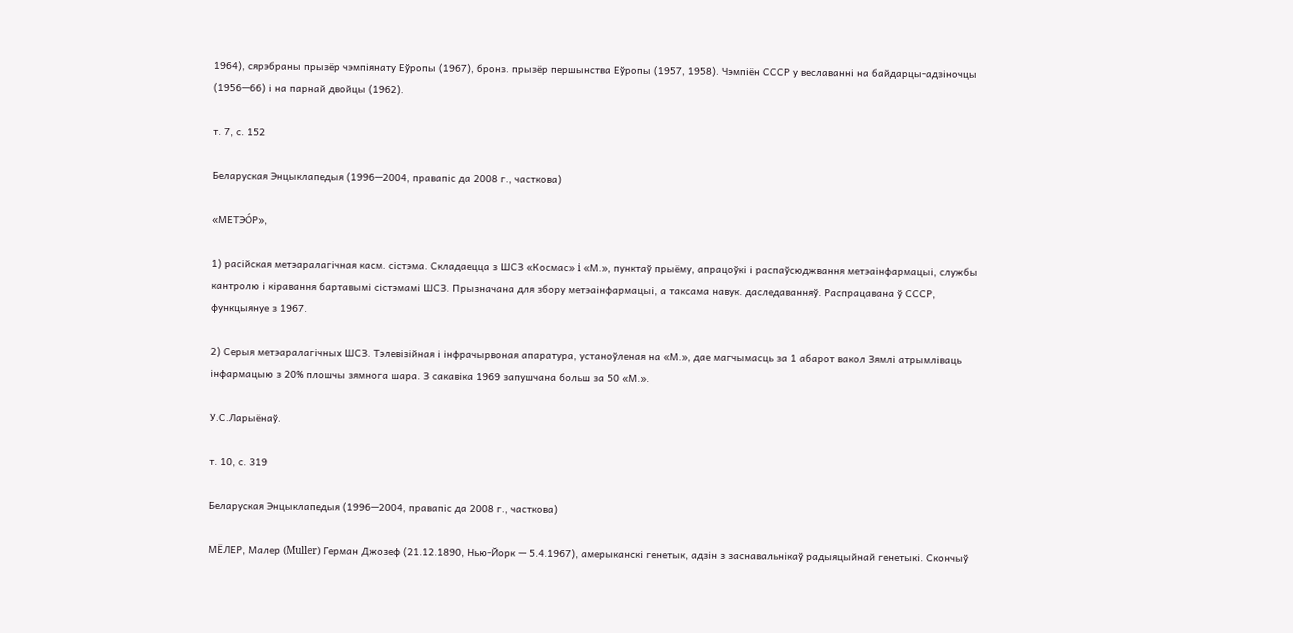1964), сярэбраны прызёр чэмпіянату Еўропы (1967), бронз. прызёр першынства Еўропы (1957, 1958). Чэмпіён СССР у веславанні на байдарцы-адзіночцы (1956—66) і на парнай двойцы (1962).

т. 7, с. 152

Беларуская Энцыклапедыя (1996—2004, правапіс да 2008 г., часткова)

«МЕТЭО́Р»,

1) расійская метэаралагічная касм. сістэма. Складаецца з ШСЗ «Космас» i «М.», пунктаў прыёму, апрацоўкі і распаўсюджвання метэаінфармацыі, службы кантролю і кіравання бартавымі сістэмамі ШСЗ. Прызначана для збору метэаінфармацыі, а таксама навук. даследаванняў. Распрацавана ў СССР, функцыянуе з 1967.

2) Серыя метэаралагічных ШСЗ. Тэлевізійная і інфрачырвоная апаратура, устаноўленая на «М.», дае магчымасць за 1 абарот вакол Зямлі атрымліваць інфармацыю з 20% плошчы зямнога шара. З сакавіка 1969 запушчана больш за 50 «М.».

У.С.Ларыёнаў.

т. 10, с. 319

Беларуская Энцыклапедыя (1996—2004, правапіс да 2008 г., часткова)

МЁЛЕР, Малер (Muller) Герман Джозеф (21.12.1890, Нью-Йорк — 5.4.1967), амерыканскі генетык, адзін з заснавальнікаў радыяцыйнай генетыкі. Скончыў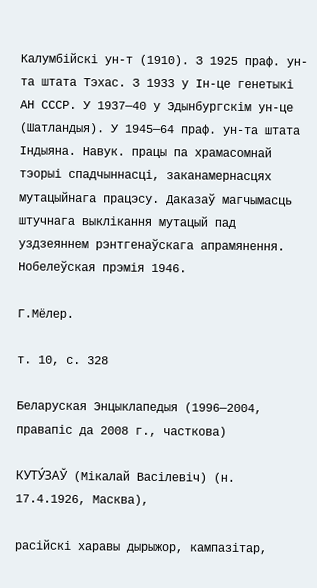Калумбійскі ун-т (1910). З 1925 праф. ун-та штата Тэхас. З 1933 у Ін-це генетыкі АН СССР. У 1937—40 у Эдынбургскім ун-це (Шатландыя). У 1945—64 праф. ун-та штата Індыяна. Навук. працы па храмасомнай тэорыі спадчыннасці, заканамернасцях мутацыйнага працэсу. Даказаў магчымасць штучнага выклікання мутацый пад уздзеяннем рэнтгенаўскага апрамянення. Нобелеўская прэмія 1946.

Г.Мёлер.

т. 10, с. 328

Беларуская Энцыклапедыя (1996—2004, правапіс да 2008 г., часткова)

КУТУ́ЗАЎ (Мікалай Васілевіч) (н. 17.4.1926, Масква),

расійскі харавы дырыжор, кампазітар,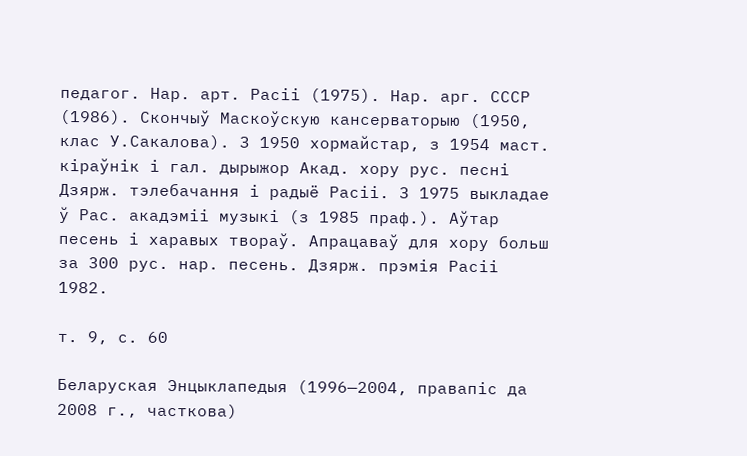педагог. Нар. арт. Расіі (1975). Нар. арг. СССР (1986). Скончыў Маскоўскую кансерваторыю (1950, клас У.Сакалова). З 1950 хормайстар, з 1954 маст. кіраўнік і гал. дырыжор Акад. хору рус. песні Дзярж. тэлебачання і радыё Расіі. З 1975 выкладае ў Рас. акадэміі музыкі (з 1985 праф.). Аўтар песень і харавых твораў. Апрацаваў для хору больш за 300 рус. нар. песень. Дзярж. прэмія Расіі 1982.

т. 9, с. 60

Беларуская Энцыклапедыя (1996—2004, правапіс да 2008 г., часткова)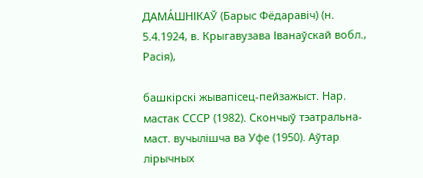ДАМА́ШНІКАЎ (Барыс Фёдаравіч) (н. 5.4.1924, в. Крыгавузава Іванаўскай вобл., Расія),

башкірскі жывапісец-пейзажыст. Нар. мастак СССР (1982). Скончыў тэатральна-маст. вучылішча ва Уфе (1950). Аўтар лірычных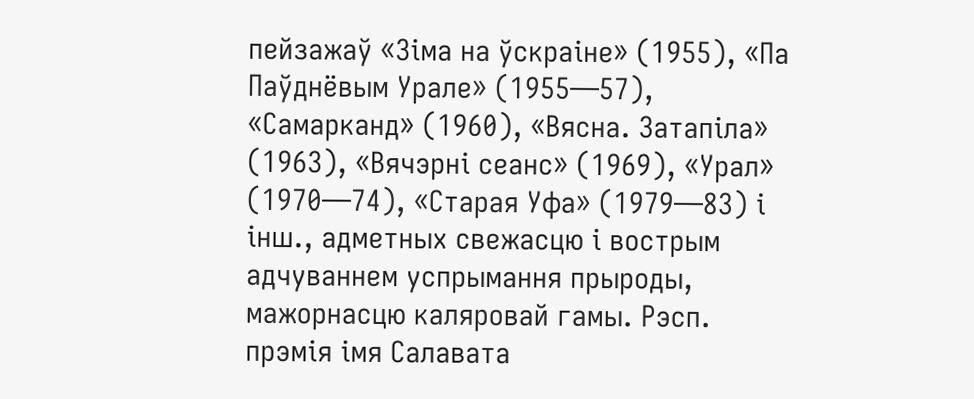пейзажаў «Зіма на ўскраіне» (1955), «Па Паўднёвым Урале» (1955—57), «Самарканд» (1960), «Вясна. Затапіла» (1963), «Вячэрні сеанс» (1969), «Урал» (1970—74), «Старая Уфа» (1979—83) і інш., адметных свежасцю і вострым адчуваннем успрымання прыроды, мажорнасцю каляровай гамы. Рэсп. прэмія імя Салавата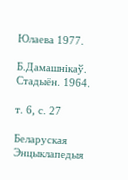Юлаева 1977.

Б.Дамашнікаў. Стадыён. 1964.

т. 6, с. 27

Беларуская Энцыклапедыя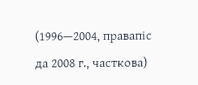(1996—2004, правапіс да 2008 г., часткова)